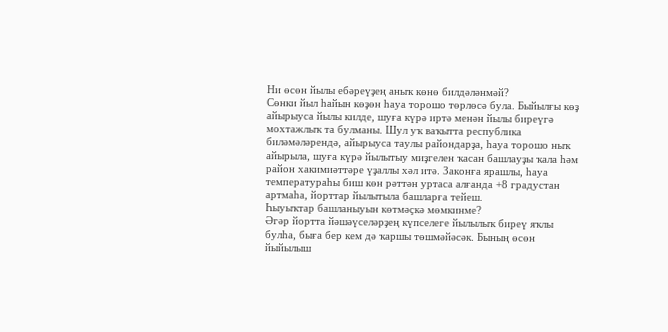Ни өсөн йылы ебәреүҙең аныҡ көнө билдәләнмәй?
Сөнки йыл һайын көҙөн һауа торошо төрлөсә була. Быйылғы көҙ айырыуса йылы килде, шуға күрә иртә менән йылы биреүгә мохтажлыҡ та булманы. Шул уҡ ваҡытта республика биләмәләрендә, айырыуса таулы райондарҙа, һауа торошо ныҡ айырыла, шуға күрә йылытыу миҙгелен ҡасан башлауҙы ҡала һәм район хакимиәттәре үҙаллы хәл итә. Законға ярашлы, һауа температураһы биш көн рәттән уртаса алғанда +8 градустан артмаһа, йорттар йылытыла башларға тейеш.
Һыуыҡтар башланыуын көтмәҫкә мөмкинме?
Әгәр йортта йәшәүселәрҙең күпселеге йылылыҡ биреү яҡлы булһа, быға бер кем дә ҡаршы төшмәйәсәк. Бының өсөн йыйылыш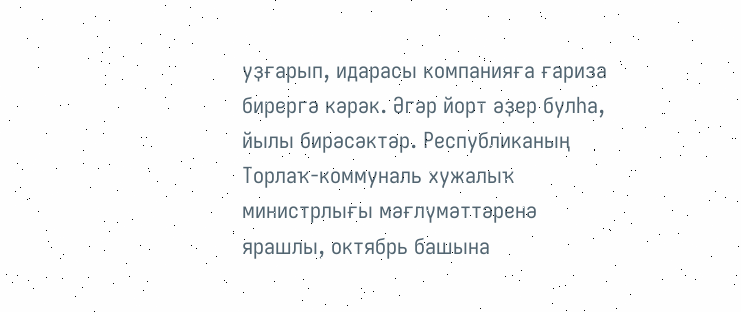уҙғарып, идарасы компанияға ғариза бирергә кәрәк. Әгәр йорт әҙер булһа, йылы бирәсәктәр. Республиканың Торлаҡ-коммуналь хужалыҡ министрлығы мәғлүмәттәренә ярашлы, октябрь башына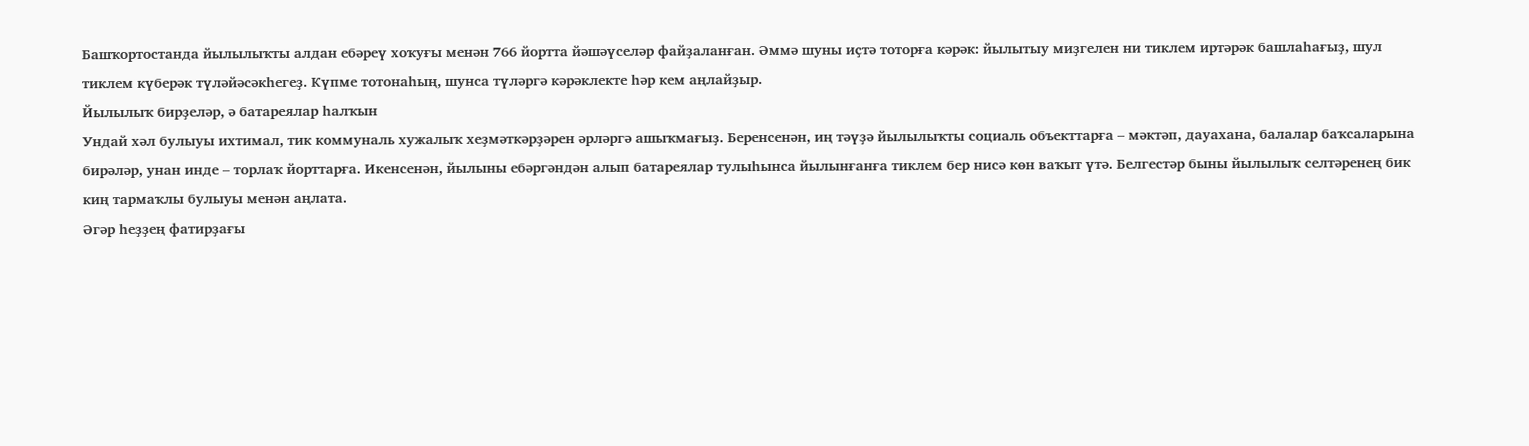Башҡортостанда йылылыҡты алдан ебәреү хоҡуғы менән 766 йортта йәшәүселәр файҙаланған. Әммә шуны иҫтә тоторға кәрәк: йылытыу миҙгелен ни тиклем иртәрәк башлаһағыҙ, шул тиклем күберәк түләйәсәкһегеҙ. Күпме тотонаһың, шунса түләргә кәрәклекте һәр кем аңлайҙыр.
Йылылыҡ бирҙеләр, ә батареялар һалҡын
Ундай хәл булыуы ихтимал, тик коммуналь хужалыҡ хеҙмәткәрҙәрен әрләргә ашыҡмағыҙ. Беренсенән, иң тәүҙә йылылыҡты социаль объекттарға – мәктәп, дауахана, балалар баҡсаларына бирәләр, унан инде – торлаҡ йорттарға. Икенсенән, йылыны ебәргәндән алып батареялар тулыһынса йылынғанға тиклем бер нисә көн ваҡыт үтә. Белгестәр быны йылылыҡ селтәренең бик киң тармаҡлы булыуы менән аңлата.
Әгәр һеҙҙең фатирҙағы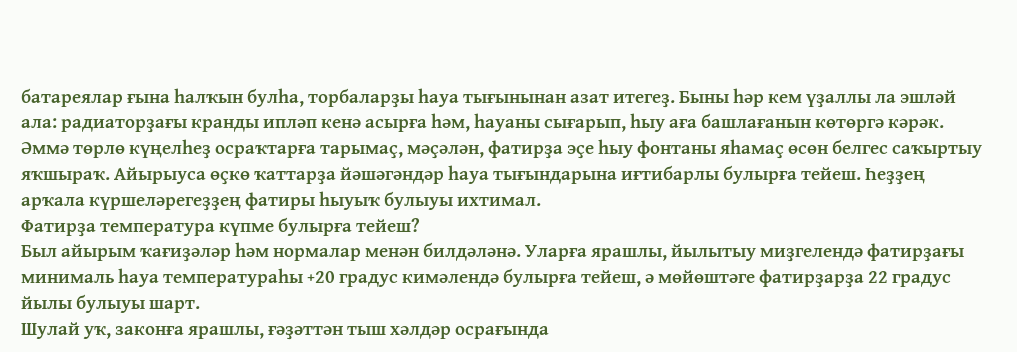батареялар ғына һалҡын булһа, торбаларҙы һауа тығынынан азат итегеҙ. Быны һәр кем үҙаллы ла эшләй ала: радиаторҙағы кранды ипләп кенә асырға һәм, һауаны сығарып, һыу аға башлағанын көтөргә кәрәк. Әммә төрлө күңелһеҙ осраҡтарға тарымаҫ, мәҫәлән, фатирҙа эҫе һыу фонтаны яһамаҫ өсөн белгес саҡыртыу яҡшыраҡ. Айырыуса өҫкө ҡаттарҙа йәшәгәндәр һауа тығындарына иғтибарлы булырға тейеш. Һеҙҙең арҡала күршеләрегеҙҙең фатиры һыуыҡ булыуы ихтимал.
Фатирҙа температура күпме булырға тейеш?
Был айырым ҡағиҙәләр һәм нормалар менән билдәләнә. Уларға ярашлы, йылытыу миҙгелендә фатирҙағы минималь һауа температураһы +20 градус кимәлендә булырға тейеш, ә мөйөштәге фатирҙарҙа 22 градус йылы булыуы шарт.
Шулай уҡ, законға ярашлы, ғәҙәттән тыш хәлдәр осрағында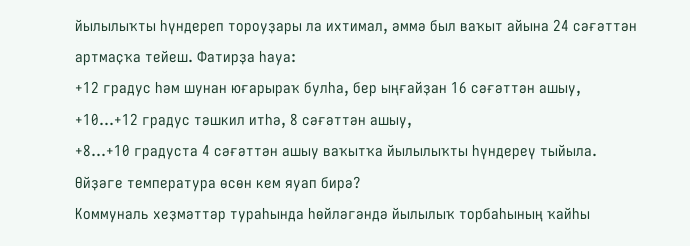йылылыҡты һүндереп тороуҙары ла ихтимал, әммә был ваҡыт айына 24 сәғәттән артмаҫҡа тейеш. Фатирҙа һауа:
+12 градус һәм шунан юғарыраҡ булһа, бер ыңғайҙан 16 сәғәттән ашыу,
+10...+12 градус тәшкил итһә, 8 сәғәттән ашыу,
+8...+10 градуста 4 сәғәттән ашыу ваҡытҡа йылылыҡты һүндереү тыйыла.
Өйҙәге температура өсөн кем яуап бирә?
Коммуналь хеҙмәттәр тураһында һөйләгәндә йылылыҡ торбаһының ҡайһы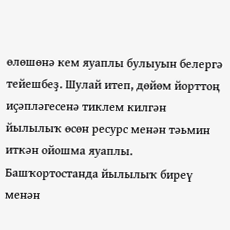өлөшөнә кем яуаплы булыуын белергә тейешбеҙ. Шулай итеп, дөйөм йорттоң иҫәпләгесенә тиклем килгән йылылыҡ өсөн ресурс менән тәьмин иткән ойошма яуаплы. Башҡортостанда йылылыҡ биреү менән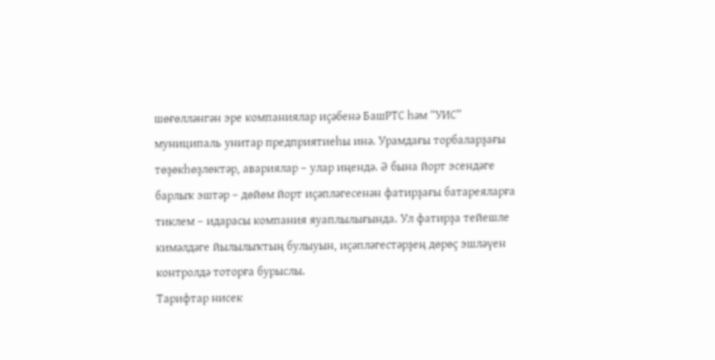шөғөлләнгән эре компаниялар иҫәбенә БашРТС һәм “УИС” муниципаль унитар предприятиеһы инә. Урамдағы торбаларҙағы төҙөкһөҙлөктәр, авариялар – улар иңендә. Ә бына йорт эсендәге барлыҡ эштәр – дөйөм йорт иҫәпләгесенән фатирҙағы батареяларға тиклем – идарасы компания яуаплылығында. Ул фатирҙа тейешле кимәлдәге йылылыҡтың булыуын, иҫәпләгестәрҙең дөрөҫ эшләүен контролдә тоторға бурыслы.
Тарифтар нисек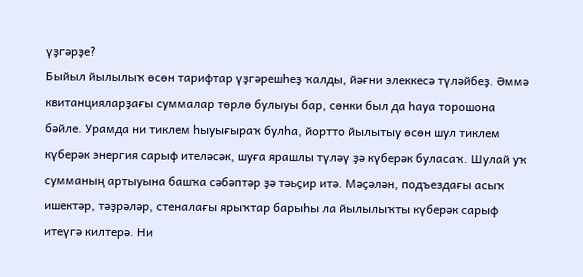үҙгәрҙе?
Быйыл йылылыҡ өсөн тарифтар үҙгәрешһеҙ ҡалды, йәғни элеккесә түләйбеҙ. Әммә квитанцияларҙағы суммалар төрлө булыуы бар, сөнки был да һауа торошона бәйле. Урамда ни тиклем һыуығыраҡ булһа, йортто йылытыу өсөн шул тиклем күберәк энергия сарыф ителәсәк, шуға ярашлы түләү ҙә күберәк буласаҡ. Шулай уҡ сумманың артыуына башҡа сәбәптәр ҙә тәьҫир итә. Мәҫәлән, подъездағы асыҡ ишектәр, тәҙрәләр, стеналағы ярыҡтар барыһы ла йылылыҡты күберәк сарыф итеүгә килтерә. Ни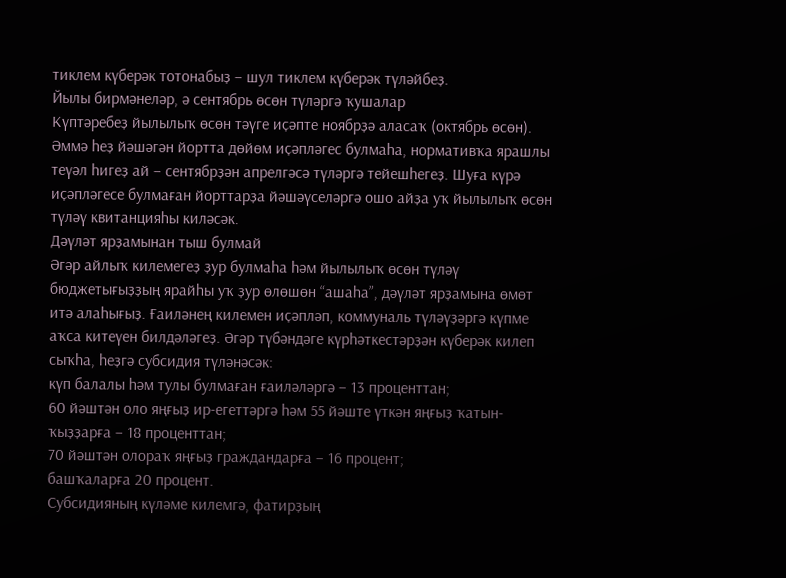тиклем күберәк тотонабыҙ – шул тиклем күберәк түләйбеҙ.
Йылы бирмәнеләр, ә сентябрь өсөн түләргә ҡушалар
Күптәребеҙ йылылыҡ өсөн тәүге иҫәпте ноябрҙә аласаҡ (октябрь өсөн). Әммә һеҙ йәшәгән йортта дөйөм иҫәпләгес булмаһа, нормативҡа ярашлы теүәл һигеҙ ай – сентябрҙән апрелгәсә түләргә тейешһегеҙ. Шуға күрә иҫәпләгесе булмаған йорттарҙа йәшәүселәргә ошо айҙа уҡ йылылыҡ өсөн түләү квитанцияһы киләсәк.
Дәүләт ярҙамынан тыш булмай
Әгәр айлыҡ килемегеҙ ҙур булмаһа һәм йылылыҡ өсөн түләү бюджетығыҙҙың ярайһы уҡ ҙур өлөшөн “ашаһа”, дәүләт ярҙамына өмөт итә алаһығыҙ. Ғаиләнең килемен иҫәпләп, коммуналь түләүҙәргә күпме аҡса китеүен билдәләгеҙ. Әгәр түбәндәге күрһәткестәрҙән күберәк килеп сыҡһа, һеҙгә субсидия түләнәсәк:
күп балалы һәм тулы булмаған ғаиләләргә – 13 проценттан;
60 йәштән оло яңғыҙ ир-егеттәргә һәм 55 йәште үткән яңғыҙ ҡатын-ҡыҙҙарға – 18 проценттан;
70 йәштән олораҡ яңғыҙ граждандарға – 16 процент;
башҡаларға 20 процент.
Субсидияның күләме килемгә, фатирҙың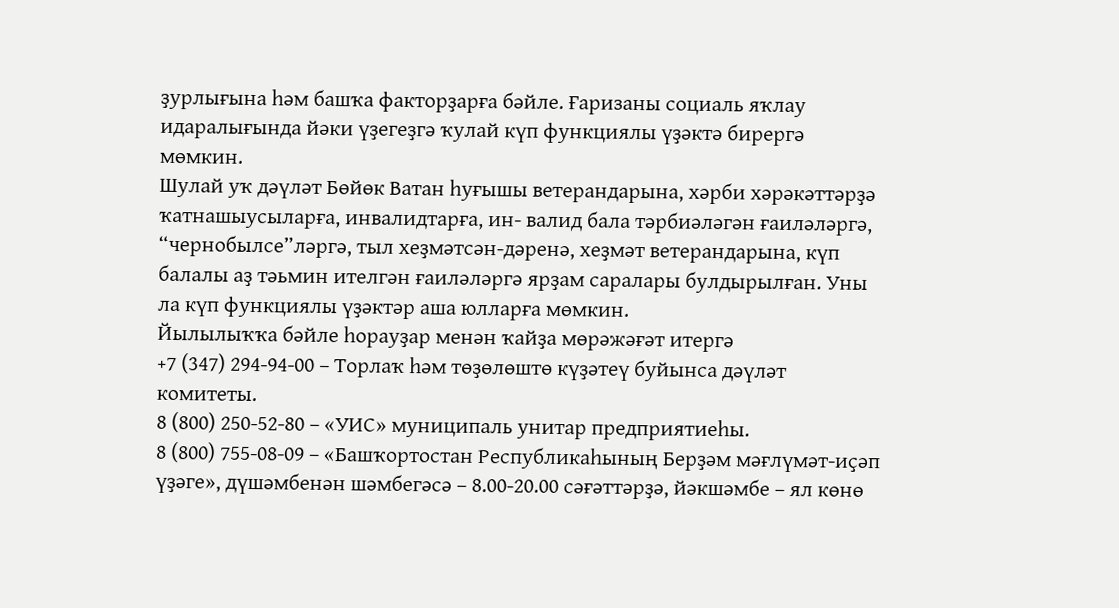ҙурлығына һәм башҡа факторҙарға бәйле. Ғаризаны социаль яҡлау идаралығында йәки үҙегеҙгә ҡулай күп функциялы үҙәктә бирергә мөмкин.
Шулай уҡ дәүләт Бөйөк Ватан һуғышы ветерандарына, хәрби хәрәкәттәрҙә ҡатнашыусыларға, инвалидтарға, ин- валид бала тәрбиәләгән ғаиләләргә, “чернобылсе”ләргә, тыл хеҙмәтсән-дәренә, хеҙмәт ветерандарына, күп балалы аҙ тәьмин ителгән ғаиләләргә ярҙам саралары булдырылған. Уны ла күп функциялы үҙәктәр аша юлларға мөмкин.
Йылылыҡҡа бәйле һорауҙар менән ҡайҙа мөрәжәғәт итергә
+7 (347) 294-94-00 – Торлаҡ һәм төҙөлөштө күҙәтеү буйынса дәүләт комитеты.
8 (800) 250-52-80 – «УИС» муниципаль унитар предприятиеһы.
8 (800) 755-08-09 – «Башҡортостан Республикаһының Берҙәм мәғлүмәт-иҫәп үҙәге», дүшәмбенән шәмбегәсә – 8.00-20.00 сәғәттәрҙә, йәкшәмбе – ял көнө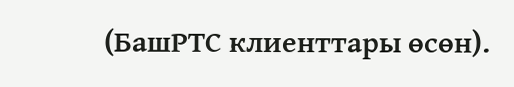(БашРТС клиенттары өсөн).